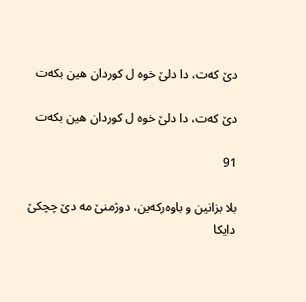دێ كه‌ت، دا دلێ خوه‌ ل كوردان هین بكه‌ت

دێ كه‌ت، دا دلێ خوه‌ ل كوردان هین بكه‌ت

91

بلا بزانین و باوه‌ركه‌ین، دوژمنێ مه‌ دێ چچكێ دایكا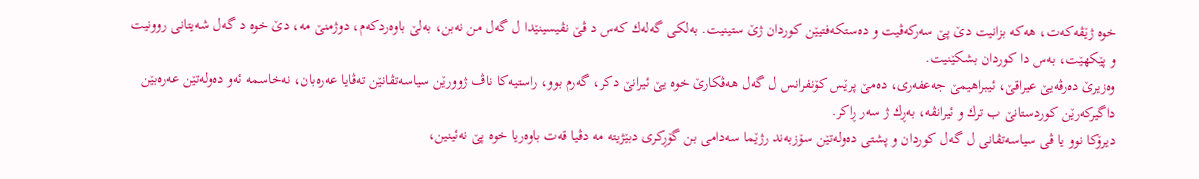خوه‌ ژێڤه‌كه‌ت، هه‌كه‌ بزانیت دێ پێ سه‌ركه‌ڤیت و ده‌ستكه‌فتیێن كوردان ژێ ستینیت. به‌لكی گه‌له‌ك كه‌س د ڤێ نڤیسینێدا ل گه‌ل من نه‌بن، به‌لێ باوه‌ردكه‌م، دوژمنێ مه‌، دێ خوه‌ د گه‌ل شه‌یتانی روونیت و پێكهێت، به‌س دا كوردان بشكێنیت.
وه‌زیرێ ده‌رڤه‌یێ عیراقێ، ئیبراهیمێ جه‌عفه‌ری، ده‌مێ پرێس كۆنفرانس ل گه‌ل هه‌ڤكارێ خوه‌ یێ ئیرانێ دكر، گه‌رم بوو، راستیه‌كا ناڤ ژوورێن سیاسه‌تڤانێن ته‌ڤایا عه‌ره‌بان، نه‌خاسمه‌ ئه‌و ده‌وله‌تێن عه‌ره‌بێن داگیركه‌رێن كوردستانێ ب ترك و ئیرانڤه‌، به‌ڕك ژ سه‌ر ڕاكر.
دیرۆكا نوو یا ڤی سیاسه‌تڤانی ل گه‌ل كوردان و پشتی ده‌وله‌تێن سۆزبه‌ند رژێما سه‌دامی بن گۆڕكری دبێژیته‌ مه‌ دڤیا قه‌ت باوه‌ریا خوه‌ پێ نه‌ئینین،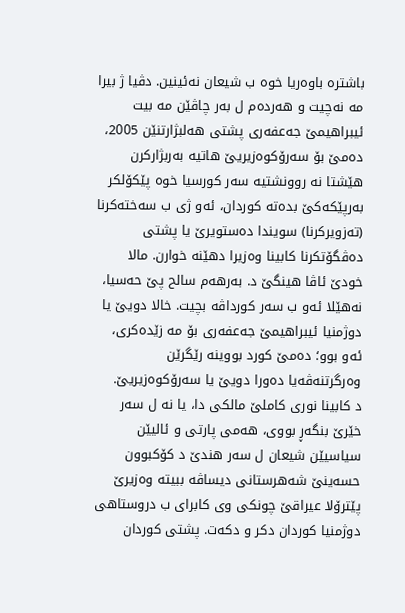باشتره‌ باوه‌ریا خوه‌ ب شیعان نه‌ئینین. دڤیا ژ بیرا مه‌ نه‌چیت و هه‌رده‌م ل به‌ر چاڤێن مه‌ بیت ئیبراهیمێ جه‌عفه‌ری پشتی هه‌لبژارتنێن 2005، ده‌مێ بۆ سه‌رۆكوه‌زیریێ هاتیه‌ به‌ربژاركرن هێشتا نه‌ روونشتیه‌ سه‌ر كورسیا خوه‌ پێكۆلكر به‌رپێكه‌كێ بده‌ته‌ كوردان، ئه‌و ژی ب سه‌خته‌كرنا (ته‌زویركرنا) سویندا ده‌ستویرێ یا پشتی ده‌ڤگۆتكرنا كابینا وه‌زیرا دهێنه‌ خوارن. مالا خودێ ئاڤا هینگێ د. به‌رهه‌م سالح پێ حه‌سیا، نه‌هێلا ئه‌و ب سه‌ر كورداڤه‌ بچیت. خالا دویێ یا دوژمنیا ئیبراهیمێ جه‌عفه‌ری بۆ مه‌ زێده‌كری، ئه‌و بوو؛ ده‌مێ كورد بووینه‌ رێگرێن وه‌رگرتنه‌ڤه‌یا ده‌ورا دویێ یا سه‌رۆكوه‌زیریێ.
د كابینا نوری كاملێ مالكی دا، یا نه‌ ل سه‌ر خێرێ بنگه‌ڕ بووی، هه‌می پارتی و ئالیێن سیاسیێن شیعان ل سه‌ر هندێ د كۆكبوون حسه‌ینێ شه‌هرستانی دیساڤه‌ ببیته‌ وه‌زیرێ پێترۆلا عیراقێ چونكی وی كابرای ب دروستاهی دوژمنیا كوردان دكر و دكه‌ت. پشتی كوردان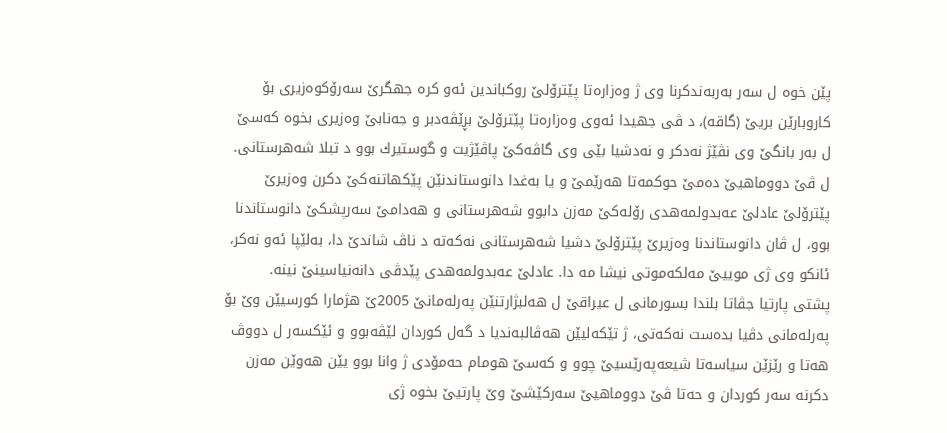پێن خوه‌ ل سه‌ر به‌ربه‌ندكرنا وی ژ وه‌زاره‌تا پێترۆلێ روكباندین ئه‌و كره‌ جهگرێ سه‌رۆكوه‌زیری بۆ كاروبارێن بریێ (گاقه‌)، د ڤی جهیدا ئه‌وی وه‌زاره‌تا پێترۆلێ بڕێڤه‌دبر و جه‌نابێ وه‌زیری بخوه‌ كه‌سێ ل به‌ر بانگێ وی نڤێژ نه‌دكر و نه‌دشیا بێی وی گاڤه‌كێ پاڤێژیت و گوستیرك بوو د تبلا شه‌هرستانی.
ل ڤێ دووماهیێ ده‌مێ حوكمه‌تا هه‌رێمێ و یا به‌غدا دانوستاندنێن پێكهاتنه‌كێ دكرن وه‌زیرێ پێترۆلێ عادلێ عه‌بدولمه‌هدی رۆله‌كێ مه‌زن دابوو شه‌هرستانی و هه‌دامێ سه‌رپشكێ دانوستاندنا بوو، ل ڤان دانوستاندنا وه‌زیرێ پێترۆلێ دشیا شه‌هرستانی نه‌كه‌ته‌ د ناڤ شاندێ دا، به‌لێپا ئه‌و نه‌كر، ئانكو وی ژی موییێ مه‌لكه‌موتی نیشا مه‌ دا. عادلێ عه‌بدولمه‌هدی پێدڤی دانه‌نیاسینێ نینه‌.
پشتی پارتیا جڤاتا بلندا بسورمانی ل عیراقێ ل هه‌لبژارتنێن په‌رله‌مانێ 2005ێ هژمارا كورسیێن وێ بۆ په‌رله‌مانی دڤیا بده‌ست نه‌كه‌تی، ژ تێكه‌لیێن هه‌ڤالبه‌ندیا د گه‌ل كوردان لێڤه‌بوو و ئێكسه‌ر ل دووڤ هه‌تا و رێزێن سیاسه‌تا شیعه‌په‌رێسیێ چوو و كه‌سێ هومام حه‌مۆدی ژ وانا بوو یێن هه‌وێن مه‌زن دكرنه‌ سه‌ر كوردان و حه‌تا ڤێ دووماهیێ سه‌ركێشێ وێ پارتیێ بخوه‌ ژی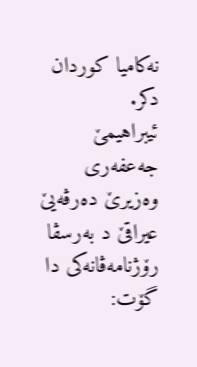نه‌كامیا كوردان دكر.
ئیبراهیمێ جه‌عفه‌ری وه‌زیرێ ده‌رڤه‌یێ عیراقێ د به‌رسڤا رۆژنامه‌ڤانه‌كی دا گۆت: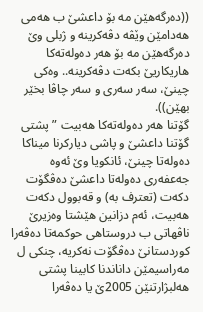((ده‌رگه‌هێن مه‌ بۆ داعشێ ب هه‌می هه‌دامێن وێڤه‌ دڤه‌كرینه‌ و ژبلی وێ ده‌رگه‌هێن مه‌ بۆ هه‌ر ده‌وله‌ته‌كا هاریكاریێ بكه‌ت دڤه‌كرینه‌.. وه‌كی چینێ، سه‌ر سه‌ری و سه‌ر چاڤا بخێر بهێن)).
گۆتنا هه‌ر ده‌وله‌ته‌كا هه‌بیت ” پشتی گۆتنا داعشێ و پاشی دیاركرنا میناكا ده‌وله‌تا چینێ، ئانكویا وێ ئه‌وه‌ جه‌عفه‌ری ده‌وله‌تا داعشێ ده‌ڤگۆت دكه‌ت (تعترف به‌) و قه‌بوول دكه‌ت هه‌بیت، ئه‌م دزانین هێشتا وه‌زیرێ ناڤهاتی ب دروستاهی حوكمه‌تا ده‌ڤه‌را كوردستانێ ده‌ڤگۆت نه‌كریه‌، چنكی ل مه‌راسیمێن داناندنا كابینا پشتی هه‌لبژارتنێن 2005ێ یا ده‌ڤه‌را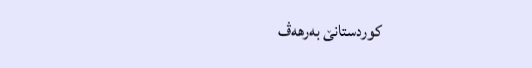كوردستانێ به‌رهه‌ڤ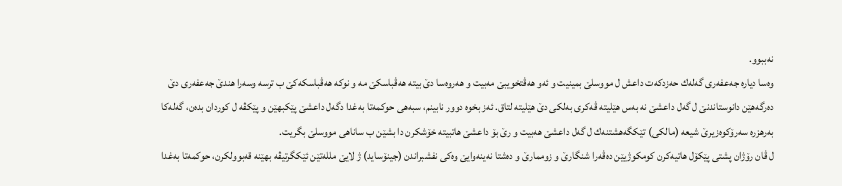نه‌ببوو.
وه‌سا دیاره‌ جه‌عفه‌ری گه‌له‌ك حه‌زدكه‌ت داعش ل مووسلێ بمینیت و ئه‌و هه‌ڤتخویبێ مه‌بیت و هه‌روه‌سا دێ بیته‌ هه‌ڤباسكێ مه‌ و نوكه‌ هه‌ڤباسكه‌كێ ب ترسه‌ وسه‌را هندێ جه‌عفه‌ری دێ ده‌رگه‌هێن دانوستاندنێ ل گه‌ل داعشێ نه‌ به‌س هێلیته‌ ڤه‌كری به‌لكی دێ هێلیته‌ لتاق. ئه‌ز بخوه‌ دوور نابینم، سبه‌هی حوكمه‌تا به‌غدا دگه‌ل داعشێ پێكبهێن و پێكڤه‌ ل كوردان بده‌ن، گه‌له‌كا به‌رهزره‌ سه‌رۆكوه‌زیرێ شیعه‌ (مالكی) تێكگه‌هشتنه‌ك ل گه‌ل داعشێ هه‌بیت و رێ بۆ داعشێ هاتبیته‌ خۆشكرن دا بشێن ب ساناهی مووسلێ بگریت.
ل ڤان رۆژان پشتی پێكۆل هاتیه‌كرن كومكوژیێن ده‌ڤه‌را شنگارێ و زوممارێ و ده‌شتا نه‌ینه‌وایێ وه‌كی نفشبراندن (جینۆساید) ژ لایێ ملله‌تێن ئێكگرتیڤه‌ بهێنه‌ قه‌بوولكرن، حوكمه‌تا به‌غدا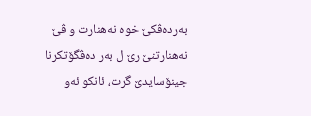به‌رده‌ڤكێ خوه‌ نه‌هنارت و ڤێ نه‌هنارتنێ رێ ل به‌ر ده‌ڤگۆتكرنا جینۆسایدێ گرت، ئانكو ئه‌و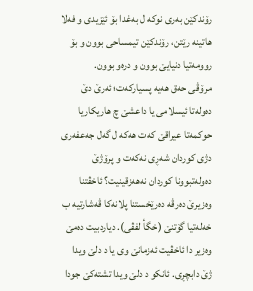رۆندكێن به‌ری نوكه‌ ل به‌غدا بۆ ئێزیدی و فه‌لا هاتینه‌ رێتن، رۆندكێن تیمساحی بوون و بۆ روومه‌تیا دنیایێ بوون و دره‌و بوون.
مرۆڤی حه‌ق هه‌یه‌ پسیاركه‌ت؛ ئه‌رێ دێ ده‌وله‌تا ئیسلامی یا داعشێ چ هاریكاریا حوكمه‌تا عیراقێ كه‌ت هه‌كه‌ ل گه‌ل جه‌عفه‌ری دژی كوردان شه‌ڕی نه‌كه‌ت و پرۆژێ ده‌وله‌تبوونا كوردان نه‌هه‌زقینیت؟ ئاخڤتنا وه‌زیرێ ده‌رڤه‌ ده‌رێخستنا پلانه‌كا ڤه‌شارتیه‌ ب خه‌له‌تیا گۆتنێ (خگأ لفڤی). دیاردبیت ده‌مێ وه‌زیر دا ئاخڤیت ئه‌زمانێ وی یا د دلێ ویدا ژێ دابچڕی. ئانكو د دلێ ویدا تشته‌كێ جودا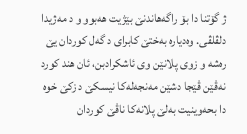ژ گۆتنا دا بۆ راگه‌هاندنێ بێژیت هه‌بوو و د مه‌ژیدا دلڤلڤی. وه‌دیاره‌ به‌ختێ كابرای د گه‌ل كوردان یێ ره‌شه‌ و زوی پلانێن وی ئاشكرادبن، ئان هند كورد نه‌ڤێن ڤێجا دشێن مه‌نجه‌له‌كا نیسكێ د زكێ خوه‌ دا بحه‌وینیت به‌لێ پلانه‌كا ناڤێ كوردان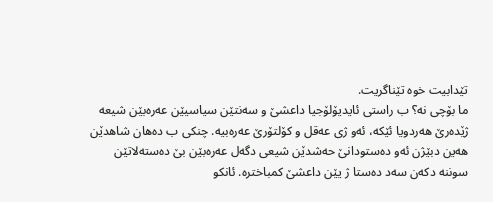تێدابیت خوه‌ تێناگریت.
ما بۆچی نه‌؟ ب راستی ئایدیۆلۆجیا داعشێ و سه‌نتێن سیاسیێن عه‌ره‌بێن شیعه‌ ژێده‌رێ هه‌ردویا ئێكه‌، ئه‌و ژی عه‌قل و كۆلتۆرێ عه‌ره‌بیه‌. چنكی ب ده‌هان شاهدێن هه‌ین دبێژن ئه‌و ده‌ستودانێ حه‌شدێن شیعی دگه‌ل عه‌ره‌بێن بێ ده‌سته‌لاتێن سوننه‌ دكه‌ن سه‌د ده‌ستا ژ یێن داعشێ كمباختره‌. ئانكو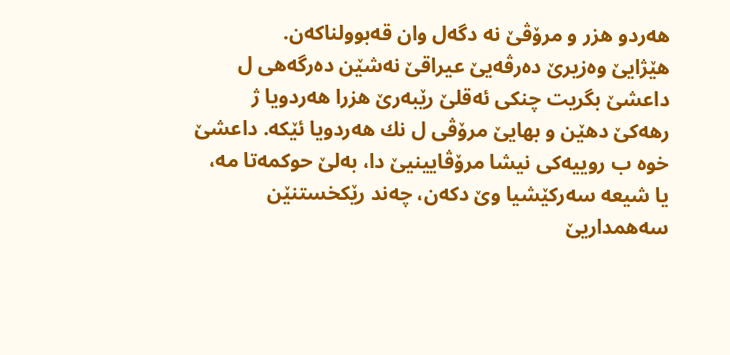هه‌ردو هزر و مرۆڤێ نه‌ دگه‌ل وان قه‌بوولناكه‌ن.
هێژایێ وه‌زیرێ ده‌رڤه‌یێ عیراقێ نه‌شێن ده‌رگه‌هی ل داعشێ بگریت چنكی ئه‌قلێ رێبه‌رێ هزرا هه‌ردویا ژ رهه‌كێ دهێن و بهایێ مرۆڤی ل نك هه‌ردویا ئێكه‌. داعشێ خوه‌ ب روییه‌كی نیشا مرۆڤایینیێ دا، به‌لێ حوكمه‌تا مه‌، یا شیعه‌ سه‌ركێشیا وێ دكه‌ن، چه‌ند رێكخستنێن سه‌همداریێ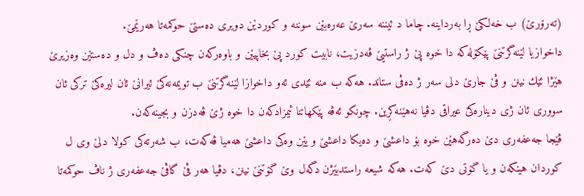(ته‌رۆرێ) ب خه‌لكێ ڕا به‌رداینه‌. چاما د ئیننه‌ سه‌رێ عه‌ره‌بێن سوننه‌ و كوردێن دویری ده‌ستێ حوكمه‌تا هه‌رێمێ.
داخوازیا لێنه‌گرتنێ پێكۆله‌كه‌ دا خوه‌ پێ ژ راستیێ ڤه‌دزیت، نابیت كورد پێ بخاپیێن و باوه‌ركه‌ن چنكی ده‌ڤ و دل و ده‌ستێن وه‌زیرێ هێژا ئێك نینن و ڤێ جارێ دلی سه‌ر ژ ده‌ڤی ستاند. هه‌كه‌ ب منه‌ ئێدی ئه‌و داخوازا لێنه‌گرتنێ ب تویمه‌نه‌كێ ئیرانێ ئان لیره‌كێ تركی ئان سووری ئان ژی دیناره‌كێ عیراقی دڤیا نه‌هێنه‌كڕین. چونكو ئه‌ڤه‌ پێكهاتنا ئیمزادكه‌ن دا خوه‌ ژێ ڤه‌دزن و بجینه‌كه‌ن.
ڤێجا جه‌عفه‌ری دێ ده‌رگه‌هێن خوه‌ بۆ داعشێ و ده‌یكا داعشێ و یێن وه‌كی داعشێ هه‌میا ڤه‌كه‌ت، ب شه‌رته‌كی كولا دلێ وی ل كوردان هینكه‌ن و یا گۆتی دێ كه‌ت. هه‌كه‌ شیعه‌ راستدبێژن دگه‌ل وێ گۆتنێ نینن، دڤیا هه‌ر ڤێ گاڤێ جه‌عفه‌ری ژ ناڤ حوكمه‌تا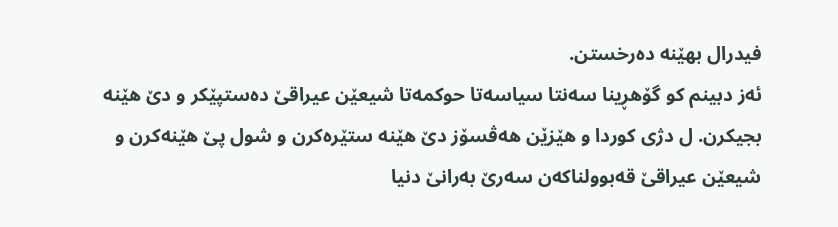فیدرال بهێنه‌ ده‌رخستن.
ئه‌ز دبینم كو گۆهڕینا سه‌نتا سیاسه‌تا حوكمه‌تا شیعێن عیراقێ ده‌ستپێكر و دێ هێنه‌ بجیكرن. ل دژی كوردا و هێزێن هه‌ڤسۆز دێ هێنه‌ ستێره‌كرن و شول پێ هێنه‌كرن و شیعێن عیراقێ قه‌بوولناكه‌ن سه‌رێ به‌رانێ دنیا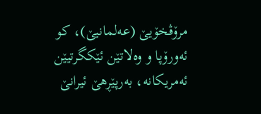مرۆڤخۆیێ (عه‌لمانیێ)، كو ئه‌ورۆپا و وه‌لاتێن ئێكگرتیێن ئه‌مریكانه‌، به‌رپێڕهێ ئیرانێ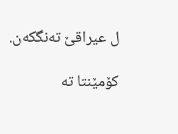ل عیراقێ ته‌نگكه‌ن.

کۆمێنتا تە